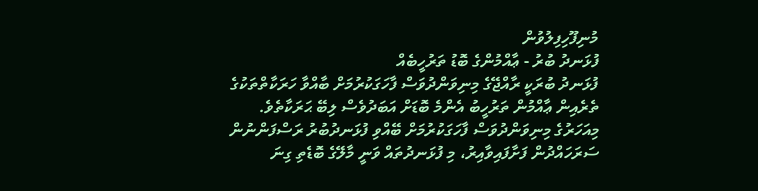މުނިފޫހިފިލުވުން
ފުޅަނދު ބުރު - ޢާއްމުންގެ ބޮޑު ތަރުހީބެއް
ފުޅަނދު ބުރަކީ ރާއްޖޭގެ މިނިވަންދުވަސް ފާހަގަކުރުމަށް ބާއްވާ ހަރަކާތްތަކުގެ ތެރެއިން ޢާއްމުން ތަރުހީބު އެންމެ ބޮޑަށް އަބަދުވެސް ލިބޭ ޙަރަކާތެވެ. މިއަހަރުގެ މިނިވަންދުވަސް ފާހަގަކުރުމަށް ބޭއްވި ފުޅަނދުބުރު ރަސްފަންނުން ސަރަހައްދުން ފަށާފައިވާއިރު، މި ފުޅަނދުތައް ވަނީ މާލޭގެ ބޮޑެތި ގިނަ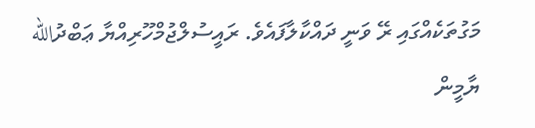މަގުތަކެއްގައި ރޭ ވަނީ ދައްކާލާފައެވެ. ރައީސުލްޖުމްހޫރިއްޔާ ޢަބްދުالله ޔާމީން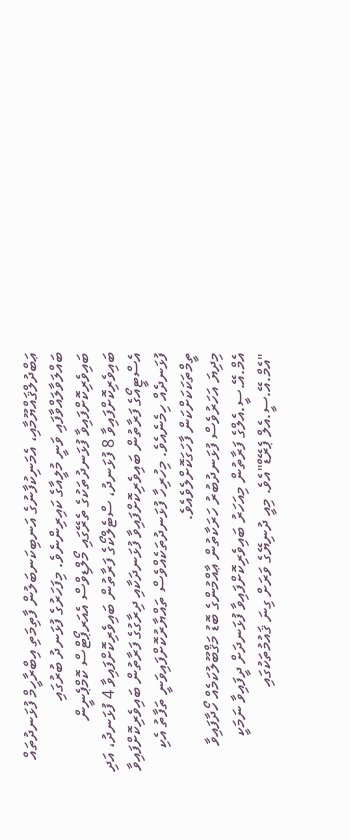ޢަބްދުލްޤައްޔޫމާއި، އެމަނިކުފާނުގެ އަނބިކަނބަލުން ފާތިމަތި އިބްރާހީމް ފުޅަނދުތައް ބައްލަވާލައްވާފައި ވަނީ މުލީއާގެ ކައިރިންނެވެ. މިފަހަރުގެ ފުޅަނދު ބުރުގައި ބައިވެރިކޮށްފައިވާ ފުޅަނދުތަކުގެ ތެރޭގައި މޯލްޑިވްސް އެއަރޕޯޓްސް ކޮމްޕެނީން ބައިވެރިކޮށްފައިވާ 8 ފުޅަނދު، ސްޓެލްކޯގެ ފަރާތުން ބައިވެރިކޮށްފައިވާ 4 ފުޅަނދު، އަދި އެސްޓީއޯގެ ފަރާތުން ބައިވެރިކޮށްފައިވާ ފުޅަނދަކާއި ދިރާގުގެ ފަރާތުން ބައިވެރިކޮށްފައިވާ ފުޅަނދެއް ހިމެނެއެވެ. މިހުރިހާ ފުޅަނދުތަކެއްވެސް ތައްޔާރުކޮށްފައިވަނީ ތަފާތު އެކި ތީމްތަކަކަށްކަން ފާހަގަކޮށްލެވެއެވެ.
މިދިޔަ އަހަރުވެސް ފުޅަނދުބުރު ހަރަކާތުން ޢާއްމުންގެ ބޮޑު މަޤްބޫލުކަމެއް ހޯދާފައިވާ އެމް.އޭ.ސީ.އެލްގެ ފަރާތުން މިއަހަރު ބައިވެރިކޮށްފައިވާ ފުޅަނދަށް ދީފައިވާ ނަމަކީ "އެމް.އޭ.ސީ.އެލް ޕެރޭޑް"އެވެ. މިއީ ދުނިޔޭގެ ވަރަށް ގިނަ ޤައުމުތަކުގައި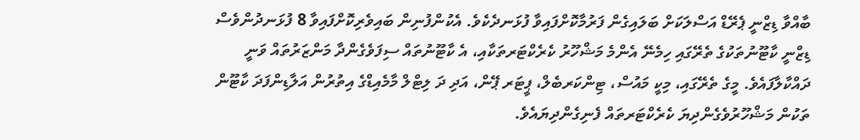ބާއްވާ ޑިޒްނީ ޕެރޭޑް އަސްލަކަށް ބަލައިގެން ފަރުމާކޮށްފައިވާ ފުޅަނދެކެވެ. އެކުންފުނިން ބައިވެރިކޮށްފައިވާ 8 ފުޅަނދުންވެސް ޑިޒްނީ ކާޓޫނުތަކުގެ ތެރޭގައި ހިމެނޭ އެންމެ މަޝްހޫރު ކެރެކްޓަރތަކާއި، އެ ކާޓޫނުތައް ސިފަވެގެންދާ މަންޒަރުތައް ވަނީ ދައްކާލާފައެވެ. މީގެ ތެރޭގައި، މިކީ މައުސް، ޓިންކަރބެލް، ޕީޓަރ ޕޭން، އަދި ދަ ލިޓްލް މާމެއިޑްގެ އިތުރުން އަލާޑިންފަދަ ކާޓޫން ތަކުން މަޝްހޫރުވެގެންދިޔަ ކެރެކްޓަރތައް ފެނިގެންދިޔައެވެ.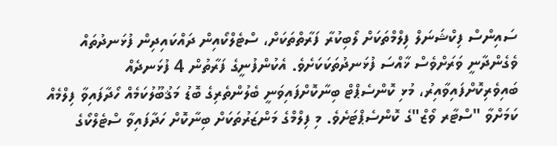ސައިންސް ފިކްޝަނަލް ފިލްމްތަކަށް ލޯބިކުރާ ފަރާތްތަކަށް، ސްޓެލްކޯއިން ދައްކައިދިން ފުޅަނދުތައް ވެގެންދާނީ ވަރަށްވެސް ޚާއްސަ ފުޅަނދުތަކަކަށެވެ. އެކުންފުނީގެ ފަރާތުން 4 ފުޅަނދެއް ބައިވެރިކޮށްފައިވާއިރު، މުޅި ކޮންސެޕްޓް ބިނާކޮށްފައިވަނީ ބެލުންތެރިގެ ބޮޑު މަޤުބޫލުކަމެއް ހޯދާފައިވާ ފިލްމެއް ކަމަށްވާ "ސްޓާރ ވޯޒް"ގެ ކޮންސެޕްޓަށެވެ. މި ފިލްމްގެ މަންޒަރުތަކަށް ބިނާކޮށް ހަދާފައިވާ ސްޓެލްކޯގެ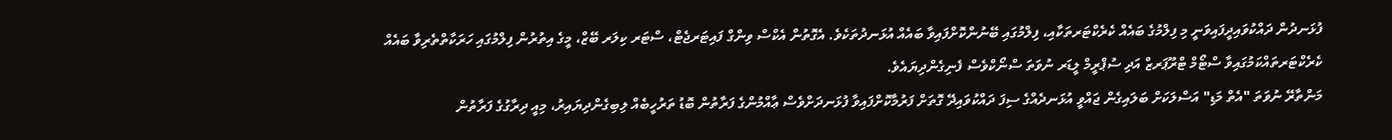ފުޅަނދުން ދައްކުވައިދީފައިވަނީ މި ފިލްމުގެ ބައެއް ކެރެކްޓަރތަކާއި، ފިލްމުގައި ބޭނުންކޮށްފައިވާ ބައެއް އުޅަނދުތަކެވެ. އެގޮތުން އެކްސް ވިންގް ފައިޓަރޖެޓް، ސްޓަރ ކިލަރ ބޭޒް، މީގެ އިތުރުން ފިލްމުގައި ހަރަކާތްތެރިވާ ބައެއް ކެރެކްޓަރތައްކަމުގައިވާ ސްޓޯމް ޓްރޫޕަރޒް އަދި ސުޕްރީމް ލީޑަރ ނުވަތަ ސްނޯކްވެސް ފެނިގެންދިޔައެވެ.
މަންތާރޭ ނުވަތަ "އެތް މަޑި" އަސްލަކަށް ބަލައިގެން ޖައްވީ އުޅަނދެއްގެ ސިފަ ދައްކުވައިދޭ ގޮތަށް ފަރުމާކޮށްފައިވާ ފުޅަނދަށްވެސް ޢާއްމުންގެ ފަރާތުން ބޮޑު ތަރުހީބެއް ލިބިގެންދިޔައިރު، މިއީ ދިރާގުގެ ފަރާތުން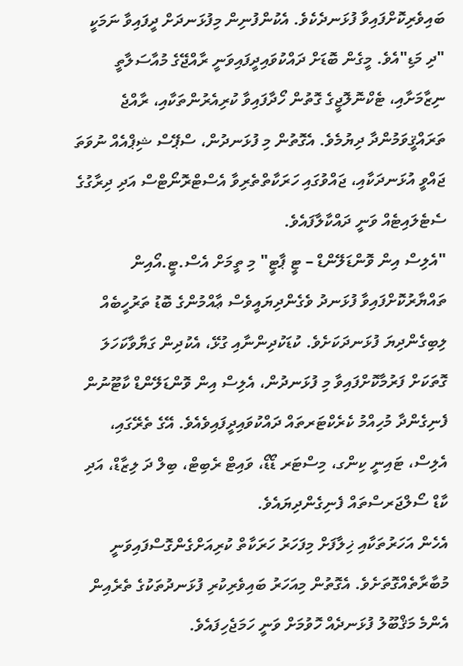ބައިވެރިކޮށްފައިވާ ފުޅަނދެކެވެ. އެކުންފުނިން މިފުޅަނދަށް ދީފައިވާ ނަމަކީ "ދި މަޑި"އެވެ. މީގެން ބޮޑަށް ދައްކުވައިދީފައިވަނީ ރާއްޖޭގެ މުއާސަލާތީ ނިޒާމަށާއި، ޓެކްނޮލޮޖީގެ ގޮތުން ހޯދާފައިވާ ކުރިއެރުންތަކާއި، ރާއްޖެ ތަރައްޤީވަމުންދާ ދިޔުމެވެ. އެގޮތުން މި ފުޅަނދުން، ސްޕޭސް ޝިޕްއެއް ނުވަތަ ޖައްވީ އުޅަނދަކާއި، ޖައްވުގައި ހަރަކާތްތެރިވާ އެސްޓްރޮނޯޓްސް އަދި ދިރާގުގެ ސެޓެލައިޓެއް ވަނީ ދައްކާލާފައެވެ.
"އެލިސް އިން ވޮންޑަލޭންޑް – ޓީ ޕާޓީ" މި ތީމަށް އެސް.ޓީ.އޯއިން ތައްޔާރުކޮށްފައިވާ ފުޅަނދު ވެގެންދިޔައީވެސް ޢާއްމުންގެ ބޮޑު ތަރުހީބެއް ލިބިގެންދިޔަ ފުޅަނދަކަށެވެ. ކުޑަކުދިންނާއި ގުޅޭ، އެކުދިން ގަޔާވާކަހަލަ ގޮތަކަށް ފަރުމާކޮށްފައިވާ މި ފުޅަނދުން، އެލިސް އިން ވޮންޑަލޭންޑް ކާޓޫނުން ފެނިގެންދާ މުހިއްމު ކެރެކްޓަރތައް ދައްކުވައިދީފައިވެއެވެ. އޭގެ ތެރޭގައި، އެލިސް، ޓައިނީ ކިންގ، މިސްޓަރ ޑޯޑޯ، ވައިޓް ރެބިޓް، ބިލް ދަ ލިޒާޑް، އަދި ކާޑް ސޯލްޖަރސްތައް ފެނިގެންދިޔައެވެ.
އެހެން އަހަރުތަކާއި ޚިލާފަށް މިފަހަރު ހަރަކާތް ކުރިއަށްގެންގޮސްފައިވަނީ މުބާރާތެއްގޮތަށެވެ. އެގޮތުން މިއަހަރު ބައިވެރިކުރި ފުޅަނދުތަކުގެ ތެރެއިން އެންމެ މަޤްބޫލު ފުޅަނދެއް ހޮވުމަށް ވަނީ ހަމަޖެހިފައެވެ.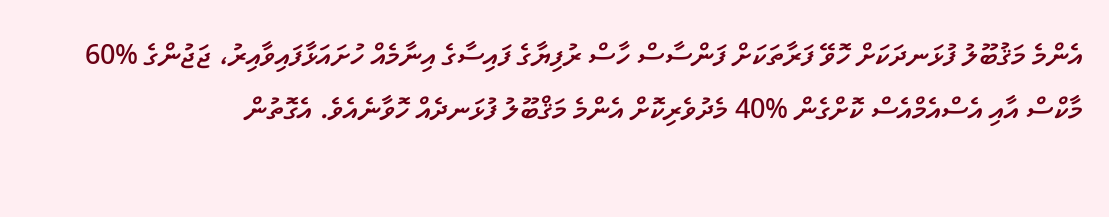އެންމެ މަޤުބޫލު ފުޅަނދަކަށް ހޮވޭ ފަރާތަކަށް ފަންސާސް ހާސް ރުފިޔާގެ ފައިސާގެ އިނާމެއް ހުށައަޅާފައިވާއިރު، ޖަޖުންގެ %60 މާކްސް އާއި އެސްއެމްއެސް ކޮށްގެން %40 މެދުވެރިކޮށް އެންމެ މަޤްބޫލު ފުޅަނދެއް ހޮވާނެއެވެ. އެގޮތުން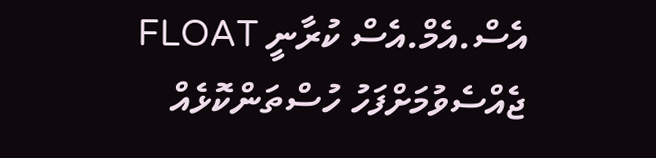އެސް.އެމް.އެސް ކުރާނީ FLOAT ޖެއްސެވުމަށްފަހު ހުސްތަންކޮޅެއް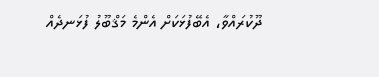ދޫކުރައްވާ، އެބޭފުޅަކަށް އެންމެ މަޤްބޫލު ފުޅަނދެއް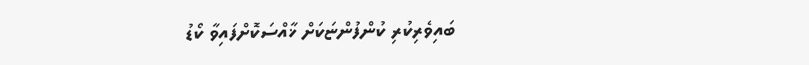ބައިވެރިކުރި ކުންފުންޏަކަށް ޚާއްސަކޮށްފައިވާ ކޯޑު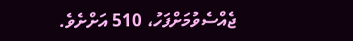ޖެއްސެވުމަށްފަހު، 510 އަށްށެވެ.